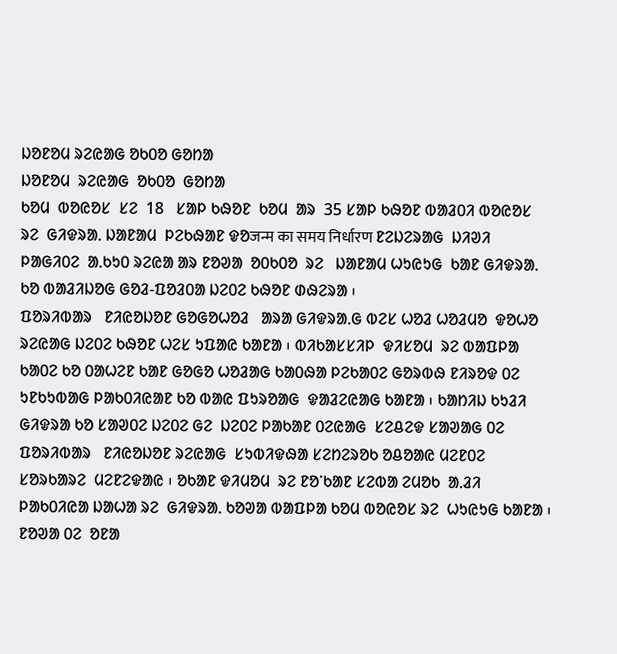ᱡᱚᱱᱚᱢ ᱨᱮᱭᱟᱜ ᱚᱠ᱐ᱚ ᱜᱚᱴᱟ
ᱡᱚᱱᱚᱢ  ᱨᱮᱭᱟᱜ  ᱚᱠ᱐ᱚ  ᱜᱚᱴᱟ
ᱠᱚᱢ  ᱵᱚᱭᱚᱥ  ᱥᱮ  18   ᱥᱟᱞ ᱠᱷᱚᱱ  ᱠᱚᱢ  ᱟᱨ  35 ᱥᱟᱞ ᱠᱷᱚᱱ ᱵᱟᱲ᱐ᱤ ᱵᱚᱭᱚᱥ  ᱨᱮ  ᱜᱤᱫᱨᱟᱹ ᱡᱟᱱᱟᱢ  ᱞᱮᱠᱷᱟᱱ ᱫᱚजन्म का समय निर्धारण ᱱᱮᱡᱮᱨᱟᱜ  ᱡᱤᱣᱤ ᱞᱟᱜᱤ᱐ᱮ  ᱟᱹᱠᱩ᱐ ᱨᱮᱭᱟ ᱟᱨ ᱱᱚᱣᱟ  ᱚ᱐ᱠ᱐ᱚ  ᱨᱮ   ᱡᱟᱱᱟᱢ ᱦᱩᱭᱩᱜ  ᱠᱟᱱ ᱜᱤᱫᱨᱟᱹ ᱠᱚ ᱵᱟᱲᱤᱡᱚᱜ ᱜᱚᱲ-ᱯᱚᱲ᱐ᱟ ᱡᱮ᱐ᱮ ᱠᱷᱚᱱ ᱰᱷᱮᱨᱟ ᱾
ᱯᱚᱨᱤᱵᱟᱨ   ᱱᱤᱭᱚᱡᱚᱱ ᱜᱚᱜᱚᱦᱚᱲ   ᱟᱨᱟ ᱜᱤᱫᱨᱟᱹᱜ ᱵᱮᱥ ᱦᱚᱲ ᱦᱚᱲᱢᱚ  ᱫᱚᱦᱚ ᱨᱮᱭᱟᱜ ᱡᱮ᱐ᱮ ᱠᱷᱚᱱ ᱦᱮᱥ ᱩᱯᱟᱭ ᱠᱟᱱᱟ ᱾ ᱵᱤᱠᱟᱥᱥᱤᱞ  ᱫᱤᱥᱚᱢ  ᱨᱮ ᱵᱟᱯᱞᱟ ᱠᱟ᱐ᱮ ᱠᱚ ᱐ᱟᱦᱮᱱ ᱠᱟᱱ ᱜᱚᱜᱚ ᱦᱚᱲᱟᱜ ᱠᱟ᱐ᱷᱟ ᱞᱮᱠᱟ᱐ᱮ ᱜᱚᱨᱵᱷ ᱱᱤᱨᱚᱫ ᱐ᱮ ᱩᱱᱠᱩᱵᱟᱜ ᱞᱟᱠ᱐ᱤᱭᱟᱱ ᱠᱚ ᱵᱟᱭ ᱯᱩᱨᱚᱟᱜ  ᱫᱟᱲᱮᱭᱟᱜ ᱠᱟᱱᱟ ᱾ ᱠᱟᱴᱤᱡ ᱠᱩᱲᱤ ᱜᱤᱫᱨᱟ ᱠᱚ ᱥᱟᱣ᱐ᱮ ᱡᱮ᱐ᱮ ᱜᱮ  ᱡᱮ᱐ᱮ ᱞᱟᱠᱟᱱ ᱐ᱮᱭᱟᱜ  ᱥᱮᱪᱮᱫ ᱥᱟᱣᱟᱜ ᱐ᱮ ᱯᱚᱨᱤᱵᱟᱨ   ᱱᱤᱭᱚᱡᱚᱱ ᱨᱮᱭᱟᱜ  ᱥᱩᱵᱤᱫᱷᱟ ᱥᱮᱴᱮᱨᱚᱠ ᱚᱪᱚᱟᱭ ᱢᱮᱱ᱐ᱮ ᱥᱚᱨᱠᱟᱨᱮ  ᱢᱮᱱᱮᱫᱟᱭ ᱾ ᱚᱠᱟᱱ ᱫᱤᱢᱚᱢ  ᱨᱮ ᱱᱚᱸᱠᱟᱱ ᱥᱮᱵᱟ ᱮᱢᱚᱠ  ᱟᱹᱲᱤ ᱞᱟᱠ᱐ᱤᱭᱟ ᱡᱟᱦᱟ ᱨᱮ  ᱜᱤᱫᱨᱟᱹ ᱠᱚᱣᱟ ᱵᱟᱯᱞᱟ ᱠᱚᱢ ᱵᱚᱭᱚᱥ ᱨᱮ  ᱦᱩᱭᱩᱜ ᱠᱟᱱᱟ ᱾ ᱱᱚᱣᱟ ᱐ᱮ  ᱚᱱᱟ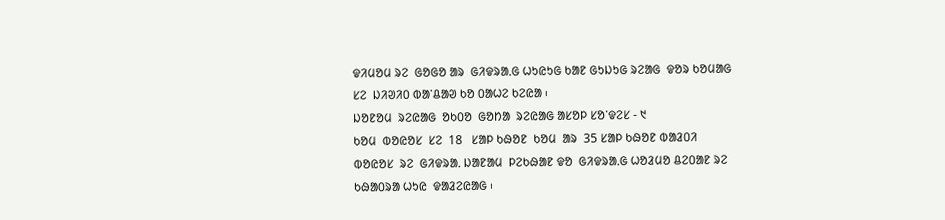ᱫᱤᱢᱚᱢ ᱨᱮ  ᱜᱚᱜᱚ ᱟᱨ  ᱜᱤᱫᱨᱟᱹᱜ ᱦᱩᱭᱩᱜ ᱠᱟᱱ ᱜᱩᱡᱩᱜ ᱨᱮᱟᱜ  ᱫᱚᱨ ᱠᱚᱢᱟᱜ ᱥᱮ  ᱡᱤᱣᱤ᱐ ᱵᱟᱸᱪᱟᱣ ᱠᱚ ᱐ᱟᱦᱮ ᱠᱮᱭᱟ ᱾
ᱡᱚᱱᱚᱢ  ᱨᱮᱭᱟᱜ  ᱚᱠ᱐ᱚ  ᱜᱚᱴᱟ  ᱨᱮᱭᱟᱜ ᱟᱥᱚᱞ ᱥᱚᱸᱫᱮᱥ - ᱑
ᱠᱚᱢ  ᱵᱚᱭᱚᱥ  ᱥᱮ  18   ᱥᱟᱞ ᱠᱷᱚᱱ  ᱠᱚᱢ  ᱟᱨ  35 ᱥᱟᱞ ᱠᱷᱚᱱ ᱵᱟᱲ᱐ᱤ ᱵᱚᱭᱚᱥ  ᱨᱮ  ᱜᱤᱫᱨᱟᱹ ᱡᱟᱱᱟᱢ  ᱞᱮᱠᱷᱟᱱ ᱫᱚ  ᱜᱤᱫᱨᱟᱹᱜ ᱦᱚᱲᱢᱚ ᱪᱮ᱐ᱟᱱ ᱨᱮ ᱠᱷᱟ᱐ᱨᱟ ᱦᱩᱭ  ᱫᱟᱲᱮᱭᱟᱜ ᱾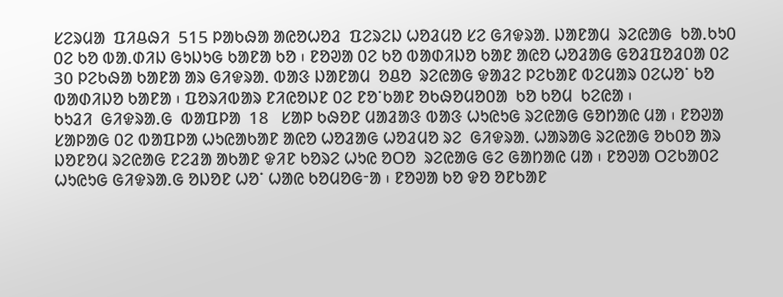ᱥᱮᱨᱢᱟ  ᱯᱤᱪᱷᱤ  515 ᱞᱟᱠᱷᱟ ᱟᱭᱚᱦᱚᱲ  ᱯᱮᱨᱮᱡ ᱦᱚᱲᱢᱚ ᱥᱮ ᱜᱤᱫᱨᱟ. ᱡᱟᱱᱟᱢ  ᱨᱮᱭᱟᱜ  ᱠᱟᱹᱠᱩ᱐ ᱐ᱮ ᱠᱚ ᱵᱟᱹᱰᱤᱡ ᱜᱩᱡᱩᱜ ᱠᱟᱱᱟ ᱠᱚ ᱾ ᱱᱚᱣᱟ ᱐ᱮ ᱠᱚ ᱵᱟᱰᱤᱡᱚ ᱠᱟᱱ ᱟᱭᱚ ᱦᱚᱲᱟᱜ ᱜᱚᱲᱯᱚᱲ᱐ᱟ ᱐ᱮ  30 ᱞᱮᱠᱷᱟ ᱠᱟᱱᱟ ᱟᱨ ᱜᱤᱫᱨᱟᱹ ᱵᱟᱝ ᱡᱟᱱᱟᱢ  ᱚᱪᱚ  ᱨᱮᱭᱟᱜ ᱫᱟᱲᱮ ᱞᱮᱠᱟᱱ ᱵᱮᱢᱟᱨ ᱐ᱮᱦᱚᱸ ᱠᱚ ᱵᱟᱰᱤᱡᱚ ᱠᱟᱱᱟ ᱾ ᱯᱚᱨᱤᱵᱟᱨ ᱱᱤᱭᱚᱡᱱ ᱐ᱮ ᱱᱚᱸᱠᱟᱱ ᱚᱠᱷᱚᱢᱚ᱐ᱟ  ᱠᱚ ᱠᱚᱢ  ᱠᱮᱭᱟ ᱾
ᱠᱩᱲᱤ  ᱜᱤᱫᱨᱟᱹᱜ  ᱵᱟᱯᱞᱟ  18   ᱥᱟᱞ ᱠᱷᱚᱱ ᱢᱟᱲᱟᱝ ᱵᱟᱝ ᱦᱩᱭᱩᱜ ᱨᱮᱭᱟᱜ ᱜᱚᱴᱟᱭ ᱢᱟ ᱾ ᱱᱚᱣᱟ ᱥᱟᱞᱟᱜ ᱐ᱮ ᱵᱟᱯᱞᱟ ᱦᱩᱭᱟᱠᱟᱱ ᱟᱭᱚ ᱦᱚᱲᱟᱜ ᱦᱚᱲᱢᱚ ᱨᱮ  ᱜᱤᱫᱨᱟᱹ ᱦᱟᱨᱟᱜ ᱨᱮᱭᱟᱜ ᱚᱠ᱐ᱚ ᱟᱨ ᱡᱚᱱᱚᱢ ᱨᱮᱭᱟᱜ ᱱᱮᱲᱟ ᱟᱠᱟᱱ ᱫᱤᱱ ᱠᱚᱨᱮ ᱦᱩᱭ ᱚᱛᱚ  ᱨᱮᱭᱟᱜ ᱜᱮ ᱜᱟᱴᱟᱭ ᱢᱟ ᱾ ᱱᱚᱣᱟ ᱛᱮᱠᱟ᱐ᱮ ᱦᱩᱭᱩᱜ ᱜᱤᱫᱨᱟᱹᱜ ᱚᱡᱚᱱ ᱦᱚᱸ ᱦᱟᱭ ᱠᱚᱢᱚᱜᱼᱟ ᱾ ᱱᱚᱣᱟ ᱠᱚ ᱫᱚ ᱚᱱᱠᱟᱱ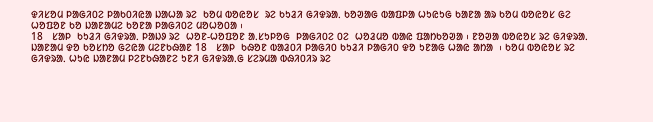ᱫᱤᱥᱚᱢ ᱞᱟᱜᱤ᱐ᱮ ᱞᱟᱠ᱐ᱤᱭᱟ ᱡᱟᱦᱟ ᱨᱮ  ᱠᱚᱢ ᱵᱚᱭᱚᱥ  ᱨᱮ ᱠᱩᱲᱤ ᱜᱤᱫᱨᱟᱹ ᱠᱚᱣᱟᱜ ᱵᱟᱯᱞᱟ ᱦᱩᱭᱩᱜ ᱠᱟᱱᱟ ᱟᱨ ᱠᱚᱢ ᱵᱚᱭᱚᱥ ᱜᱮ  ᱦᱚᱯᱚᱱ ᱠᱚ ᱡᱟᱱᱟᱢᱮ ᱠᱚᱱᱟ ᱞᱟᱜᱤ᱐ᱮ ᱢᱚᱦᱚ᱐ᱟ ᱾
18   ᱥᱟᱞ  ᱠᱩᱲᱤ ᱜᱤᱫᱨᱟᱹ ᱞᱟᱡᱽ ᱨᱮ  ᱦᱚᱱ-ᱦᱚᱯᱚᱱ ᱟᱹᱥᱩᱞᱚᱜ  ᱞᱟᱜᱤ᱐ᱮ ᱐ᱮ  ᱦᱚᱲᱢᱚ ᱵᱟᱭ ᱯᱟᱴᱠᱚᱣᱟ ᱾ ᱱᱚᱣᱟ ᱵᱚᱭᱚᱥ ᱨᱮ ᱜᱤᱫᱨᱟᱹ ᱡᱟᱱᱟᱢ ᱫᱚ ᱠᱚᱥᱴᱚ ᱜᱮᱭᱟ ᱢᱮᱱᱠᱷᱟᱱ 18   ᱥᱟᱞ  ᱠᱷᱚᱱ ᱵᱟᱲ᱐ᱤ ᱞᱟᱜᱤ᱐ ᱠᱩᱲᱤ ᱞᱟᱜᱤ᱐ ᱫᱚ ᱩᱱᱟᱜ ᱦᱟᱭ ᱟᱴᱟ  ᱾ ᱠᱚᱢ ᱵᱚᱭᱚᱥ ᱨᱮ ᱜᱤᱫᱨᱟᱹ ᱦᱩᱭ ᱡᱟᱱᱟᱢ ᱞᱮᱱᱠᱷᱟᱱᱮ ᱩᱱᱤ ᱜᱤᱫᱨᱟᱹᱜ ᱥᱮᱨᱢᱟ ᱵᱷᱤ᱐ᱤᱨ ᱨᱮ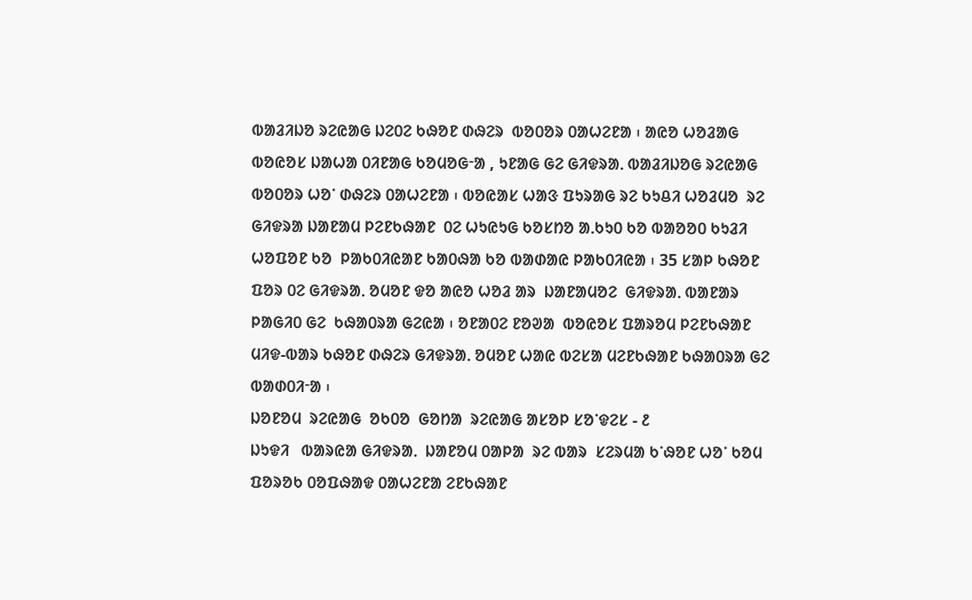ᱵᱟᱲᱤᱡᱚ ᱨᱮᱭᱟᱜ ᱡᱮ᱐ᱮ ᱠᱷᱚᱱ ᱰᱷᱮᱨ  ᱵᱚ᱐ᱚᱨ ᱐ᱟᱦᱮᱱᱟ ᱾ ᱟᱭᱚ ᱦᱚᱲᱟᱜ ᱵᱚᱭᱚᱥ ᱡᱟᱦᱟ ᱐ᱤᱱᱟᱜ ᱠᱚᱢᱚᱜᱼᱟ , ᱩᱱᱟᱜ ᱜᱮ ᱜᱤᱫᱨᱟᱹ ᱵᱟᱲᱤᱡᱚᱜ ᱨᱮᱭᱟᱜ ᱵᱚ᱐ᱚᱨ ᱦᱚᱸ ᱰᱷᱮᱨ ᱐ᱟᱦᱮᱱᱟ ᱾ ᱵᱚᱭᱟᱥ ᱦᱟᱝ ᱯᱩᱨᱟᱜ ᱨᱮ ᱠᱩᱪᱤ ᱦᱚᱲᱢᱚ  ᱨᱮ ᱜᱤᱫᱨᱟ ᱡᱟᱱᱟᱢ ᱞᱮᱱᱠᱷᱟᱱ  ᱐ᱮ ᱦᱩᱭᱩᱜ ᱠᱚᱥᱴᱚ ᱟᱹᱠᱩ᱐ ᱠᱚ ᱵᱟᱚᱚ᱐ ᱠᱩᱲᱤ ᱦᱚᱯᱚᱱ ᱠᱚ  ᱞᱟᱠ᱐ᱤᱭᱟᱱ ᱠᱟ᱐ᱷᱟ ᱠᱚ ᱵᱟᱰᱟᱭ ᱞᱟᱠ᱐ᱤᱭᱟ ᱾ 35 ᱥᱟᱞ ᱠᱷᱚᱱ ᱯᱚᱨ ᱐ᱮ ᱜᱤᱫᱨᱟᱹ ᱚᱢᱚᱱ ᱫᱚ ᱟᱭᱚ ᱦᱚᱲ ᱟᱨ  ᱡᱟᱱᱟᱢᱚᱮ  ᱜᱤᱫᱨᱟᱹ ᱵᱟᱱᱟᱨ ᱞᱟᱜᱤ᱐ ᱜᱮ  ᱠᱷᱟ᱐ᱨᱟ ᱜᱮᱭᱟ ᱾ ᱚᱱᱟ᱐ᱮ ᱱᱚᱣᱟ  ᱵᱚᱭᱚᱥ ᱯᱟᱨᱚᱢ ᱞᱮᱱᱠᱷᱟᱱ ᱢᱤᱫ-ᱵᱟᱨ ᱠᱷᱚᱱ ᱰᱷᱮᱨ ᱜᱤᱫᱨᱟᱹ ᱚᱢᱚᱱ ᱦᱟᱭ ᱵᱮᱥᱟ ᱢᱮᱱᱠᱷᱟᱱ ᱠᱷᱟ᱐ᱨᱟ ᱜᱮ ᱵᱟᱰ᱐ᱤᱼᱟ ᱾
ᱡᱚᱱᱚᱢ  ᱨᱮᱭᱟᱜ  ᱚᱠ᱐ᱚ  ᱜᱚᱴᱟ  ᱨᱮᱭᱟᱜ ᱟᱥᱚᱞ ᱥᱚᱸᱫᱮᱥ - ᱒
ᱡᱩᱫᱤ   ᱵᱟᱨᱭᱟ ᱜᱤᱫᱨᱟᱹ  ᱡᱟᱱᱚᱢ ᱐ᱟᱞᱟ  ᱨᱮ ᱵᱟᱨ  ᱥᱮᱨᱢᱟ ᱠᱸᱷᱚᱱ ᱦᱚᱸ ᱠᱚᱢ ᱯᱚᱨᱚᱠ ᱐ᱚᱯᱷᱟᱫ ᱐ᱟᱦᱮᱱᱟ ᱮᱱᱠᱷᱟᱱ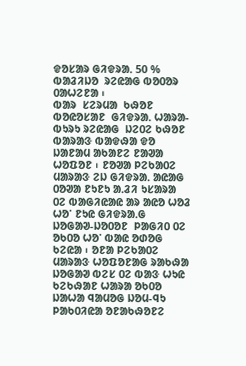ᱫᱚᱥᱟᱨ ᱜᱤᱫᱨᱟᱹ 50 % ᱵᱟᱲᱤᱡᱚ  ᱨᱮᱭᱟᱜ ᱵᱚ᱐ᱚᱨ ᱐ᱟᱦᱮᱱᱟ ᱾
ᱵᱟᱨ  ᱥᱮᱨᱢᱟ  ᱠᱷᱚᱱ ᱵᱚᱭᱚᱥᱟᱱ  ᱜᱤᱫᱨᱟᱹ ᱦᱟᱨᱟ-ᱵᱩᱨᱩ ᱨᱮᱭᱟᱜ  ᱡᱮ᱐ᱮ ᱠᱷᱚᱱ ᱵᱟᱨᱟᱝ ᱵᱟᱫᱷᱟ ᱫᱚ ᱡᱟᱱᱟᱢ ᱟᱠᱟᱱᱮ ᱱᱟᱣᱟ ᱦᱚᱯᱚᱱ ᱾ ᱱᱚᱣᱟ ᱞᱮᱠᱟ᱐ᱮ ᱢᱟᱨᱟᱝ ᱮᱡ ᱜᱤᱫᱨᱟᱹ ᱟᱭᱟᱜ ᱐ᱚᱣᱟ ᱱᱩᱱᱩ ᱟᱹᱲᱤ ᱩᱥᱟᱨᱟ ᱐ᱮ ᱵᱟᱜᱤᱭᱟᱭ ᱟᱨ ᱟᱭᱚ ᱦᱚᱲ ᱦᱚᱸ ᱱᱩᱭ ᱜᱤᱫᱨᱟᱹᱜ  ᱡᱚᱜᱟᱣ-ᱡᱚ᱐ᱚᱱ  ᱞᱟᱜᱤ᱐ ᱐ᱮ ᱚᱠ᱐ᱚ ᱦᱚᱸ ᱵᱟᱭ ᱚᱰᱚᱜ  ᱠᱮᱭᱟ ᱾ ᱚᱱᱟ ᱞᱮᱠᱟ᱐ᱮ ᱢᱟᱨᱟᱝ ᱦᱚᱯᱚᱱᱟᱜ ᱨᱟᱠᱷᱟ ᱡᱚᱜᱟᱣ ᱵᱮᱥ ᱐ᱮ ᱵᱟᱝ ᱦᱩᱭ ᱠᱮᱠᱷᱟᱱ ᱦᱟᱨᱟ ᱚᱠ᱐ᱚ ᱡᱟᱦᱟ ᱧᱟᱢᱚᱜ ᱡᱚᱢ-ᱧᱩ ᱞᱟᱠ᱐ᱤᱭᱟ ᱚᱱᱟᱠᱷᱚᱱᱮ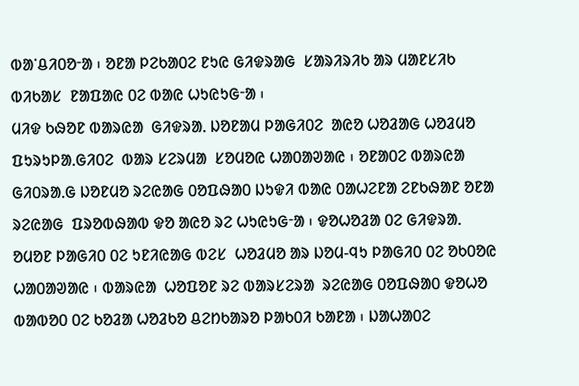ᱵᱟᱸᱪᱤ᱐ᱚᱼᱟ ᱾ ᱚᱱᱟ ᱞᱮᱠᱟ᱐ᱮ ᱱᱩᱭ ᱜᱤᱫᱨᱟᱜ  ᱥᱟᱨᱤᱨᱤᱠ ᱟᱨ ᱢᱟᱱᱥᱤᱠ ᱵᱤᱠᱟᱥ  ᱱᱟᱯᱟᱭ ᱐ᱮ ᱵᱟᱭ ᱦᱩᱭᱩᱜᱼᱟ ᱾
ᱢᱤᱫ ᱠᱷᱚᱱ ᱵᱟᱨᱭᱟ  ᱜᱤᱫᱨᱟᱹ ᱡᱚᱱᱟᱢ ᱞᱟᱜᱤ᱐ᱮ  ᱟᱭᱚ ᱦᱚᱲᱟᱜ ᱦᱚᱲᱢᱚ  ᱯᱩᱨᱩᱞᱟᱹᱜᱤ᱐ᱮ  ᱵᱟᱨ ᱥᱮᱨᱢᱟ  ᱥᱚᱢᱚᱭ ᱦᱟ᱐ᱟᱣᱟᱭ ᱾ ᱚᱱᱟ᱐ᱮ ᱵᱟᱨᱭᱟ ᱜᱤ᱐ᱨᱟᱹᱜ ᱡᱚᱱᱢᱚ ᱨᱮᱭᱟᱜ ᱐ᱚᱯᱷᱟ᱐ ᱡᱩᱫᱤ ᱵᱟᱭ ᱐ᱟᱦᱮᱱᱟ ᱮᱱᱠᱷᱟᱱ ᱚᱱᱟ ᱨᱮᱭᱟᱜ  ᱯᱨᱚᱵᱷᱟᱵ ᱫᱚ ᱟᱭᱚ ᱨᱮ ᱦᱩᱭᱩᱜᱼᱟ ᱾ ᱫᱚᱦᱚᱲᱟ ᱐ᱮ ᱜᱤᱫᱨᱟᱹ ᱚᱢᱚᱱ ᱞᱟᱜᱤ᱐ ᱐ᱮ ᱩᱱᱤᱭᱟᱜ ᱵᱮᱥ  ᱦᱚᱲᱢᱚ ᱟᱨ ᱡᱚᱢ-ᱧᱩ ᱞᱟᱜᱤ᱐ ᱐ᱮ ᱚᱠ᱐ᱚᱭ ᱦᱟ᱐ᱟᱣᱟᱭ ᱾ ᱵᱟᱨᱭᱟ  ᱦᱚᱯᱚᱱ ᱨᱮ ᱵᱟᱨᱥᱮᱨᱟ  ᱨᱮᱭᱟᱜ ᱐ᱚᱯᱷᱟ᱐ ᱫᱚᱦᱚ ᱵᱟᱵᱚ᱐ ᱐ᱮ ᱠᱚᱲᱟ ᱦᱚᱲᱠᱚ ᱪᱮᱴᱠᱟᱨᱚ ᱞᱟᱠ᱐ᱤ ᱠᱟᱱᱟ ᱾ ᱡᱟᱦᱟ᱐ᱮ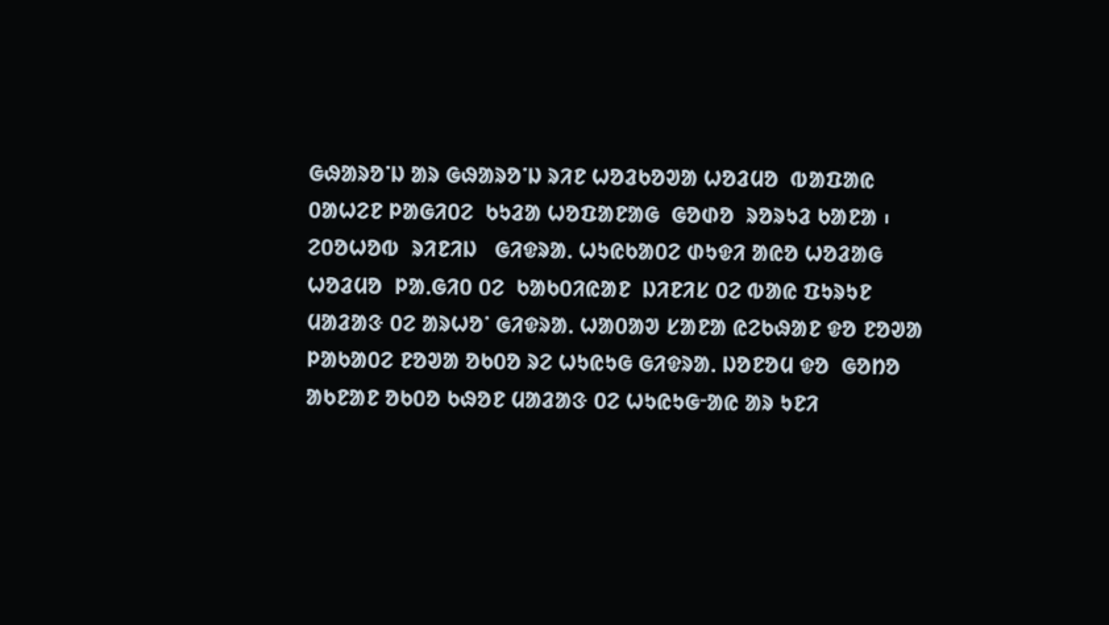ᱜᱷᱟᱨᱚᱸᱡ ᱟᱨ ᱜᱷᱟᱨᱚᱸᱡ ᱨᱤᱱ ᱦᱚᱲᱠᱚᱣᱟ ᱦᱚᱲᱢᱚ  ᱵᱟᱯᱟᱭ ᱐ᱟᱦᱮᱱ ᱞᱟᱜᱤ᱐ᱮ  ᱠᱩᱲᱟ ᱦᱚᱯᱟᱱᱟᱜ  ᱜᱚᱰᱚ  ᱨᱚᱨᱩᱲ ᱠᱟᱱᱟ ᱾
ᱮ᱐ᱚᱦᱚᱵ  ᱨᱤᱱᱤᱡ   ᱜᱤᱫᱨᱟᱹ ᱦᱩᱭᱠᱟ᱐ᱮ ᱰᱩᱫᱤ ᱟᱭᱚ ᱦᱚᱲᱟᱜ  ᱦᱚᱲᱢᱚ  ᱞᱟᱹᱜᱤ᱐ ᱐ᱮ  ᱠᱟᱠ᱐ᱤᱭᱟᱱ  ᱡᱤᱱᱤᱥ ᱐ᱮ ᱵᱟᱭ ᱯᱩᱨᱩᱱ  ᱢᱟᱲᱟᱝ ᱐ᱮ ᱟᱨᱦᱚᱸ ᱜᱤᱫᱨᱟᱹ ᱦᱟ᱐ᱟᱣ ᱥᱟᱱᱟ ᱭᱮᱠᱷᱟᱱ ᱫᱚ ᱱᱚᱣᱟ ᱞᱟᱠᱟ᱐ᱮ ᱱᱚᱣᱟ ᱚᱠ᱐ᱚ ᱨᱮ ᱦᱩᱭᱩᱜ ᱜᱤᱫᱨᱟᱹ ᱡᱚᱱᱚᱢ ᱫᱚ  ᱜᱚᱴᱚ ᱟᱠᱱᱟᱱ ᱚᱠ᱐ᱚ ᱠᱷᱚᱱ ᱢᱟᱲᱟᱝ ᱐ᱮ ᱦᱩᱭᱩᱜᱼᱟᱭ ᱟᱨ ᱩᱱᱤ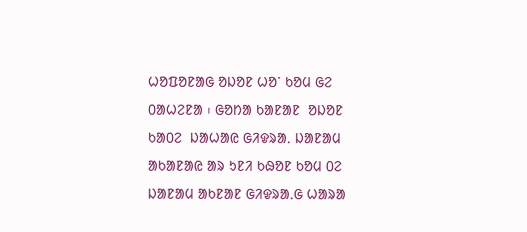ᱦᱚᱯᱚᱱᱟᱜ ᱚᱡᱚᱱ ᱦᱚᱸ ᱠᱚᱢ ᱜᱮ ᱐ᱟᱦᱮᱱᱟ ᱾ ᱜᱚᱴᱟ ᱠᱟᱱᱟᱱ  ᱚᱡᱚᱱ ᱠᱟ᱐ᱮ  ᱡᱟᱦᱟᱭ ᱜᱤᱫᱨᱟᱹ ᱡᱟᱱᱟᱢ  ᱟᱠᱟᱱᱟᱭ ᱟᱨ ᱩᱱᱤ ᱠᱷᱚᱱ ᱠᱚᱢ ᱐ᱮ ᱡᱟᱱᱟᱢ ᱟᱠᱱᱟᱱ ᱜᱤᱫᱨᱟᱹᱜ ᱦᱟᱨᱟ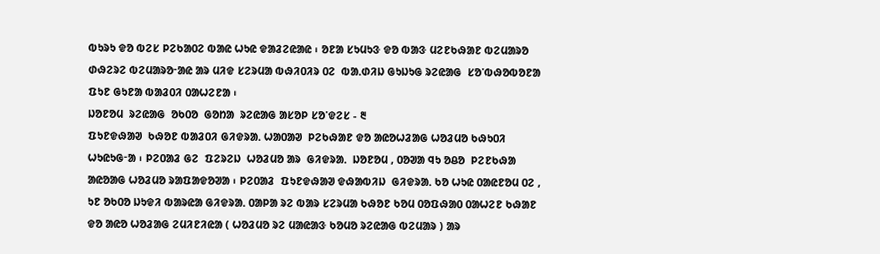ᱵᱩᱨᱩ ᱫᱚ ᱵᱮᱥ ᱞᱮᱠᱟ᱐ᱮ ᱵᱟᱭ ᱦᱩᱭ ᱫᱟᱲᱮᱭᱟᱭ ᱾ ᱚᱱᱟ ᱥᱩᱢᱩᱝ ᱫᱚ ᱵᱟᱝ ᱢᱮᱱᱠᱷᱟᱱ ᱵᱮᱢᱟᱨᱚ ᱰᱷᱮᱨᱮ ᱵᱮᱢᱟᱨᱚᱼᱟᱭ ᱟᱨ ᱢᱤᱫ ᱥᱮᱨᱢᱟ ᱵᱷᱤ᱐ᱤᱨ ᱐ᱮ  ᱵᱟᱹᱰᱤᱡ ᱜᱩᱡᱩᱜ ᱨᱮᱭᱟᱜ  ᱥᱚᱸᱵᱷᱚᱵᱚᱱᱟ ᱯᱩᱱ ᱜᱩᱱᱟ ᱵᱟᱲ᱐ᱤ ᱐ᱟᱦᱮᱱᱟ ᱾
ᱡᱚᱱᱚᱢ  ᱨᱮᱭᱟᱜ  ᱚᱠ᱐ᱚ  ᱜᱚᱴᱟ  ᱨᱮᱭᱟᱜ ᱟᱥᱚᱞ ᱥᱚᱸᱫᱮᱥ - ᱓
ᱯᱩᱱᱫᱷᱟᱣ  ᱠᱷᱚᱱ ᱵᱟᱲ᱐ᱤ ᱜᱤᱫᱨᱟᱹ ᱦᱟ᱐ᱟᱣ  ᱞᱮᱠᱷᱟᱱ ᱫᱚ ᱟᱭᱚᱦᱲᱟᱜ ᱦᱚᱲᱢᱚ ᱠᱷᱩ᱐ᱤ ᱦᱩᱭᱩᱜᱼᱟ ᱾ ᱞᱮ᱐ᱟᱲ ᱜᱮ  ᱯᱮᱨᱮᱡ  ᱦᱚᱲᱢᱚ ᱟᱨ  ᱜᱤᱫᱨᱟᱹ  ᱡᱚᱱᱚᱢ , ᱐ᱚᱣᱟ ᱧᱩ ᱚᱪᱚ  ᱞᱮᱱᱠᱷᱟ ᱟᱭᱚᱟᱜ ᱦᱚᱲᱢᱚ ᱨᱟᱯᱟᱫᱚᱣᱟ ᱾ ᱞᱮ᱐ᱟᱲ  ᱯᱩᱱᱫᱷᱟᱣ ᱫᱷᱟᱵᱤᱡ  ᱜᱤᱫᱨᱟᱹ ᱠᱚ ᱦᱩᱭ ᱐ᱟᱭᱱᱚᱢ ᱐ᱮ , ᱩᱱ ᱚᱠ᱐ᱚ ᱡᱩᱫᱤ ᱵᱟᱨᱭᱟ ᱜᱤᱫᱨᱟᱹ ᱐ᱟᱞᱟ ᱨᱮ ᱵᱟᱨ ᱥᱮᱨᱢᱟ ᱠᱷᱚᱱ ᱠᱚᱢ ᱐ᱚᱯᱷᱟ᱐ ᱐ᱟᱦᱮᱱ ᱠᱷᱟᱱ ᱫᱚ ᱟᱭᱚ ᱦᱚᱲᱟᱜ ᱮᱢᱤᱱᱤᱭᱟ ( ᱦᱚᱲᱢᱚ ᱨᱮ ᱢᱟᱭᱟᱝ ᱠᱚᱢᱚ ᱨᱮᱭᱟᱜ ᱵᱮᱢᱟᱨ ) ᱟᱨ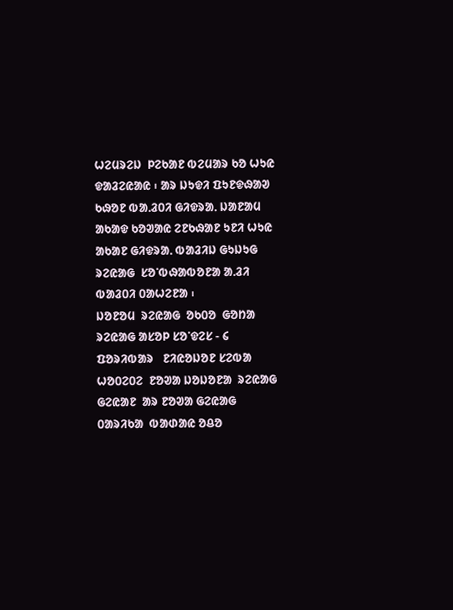ᱦᱮᱢᱨᱮᱡ  ᱞᱮᱠᱟᱱ ᱵᱮᱢᱟᱨ ᱠᱚ ᱦᱩᱭ ᱫᱟᱲᱮᱭᱟᱭ ᱾ ᱟᱨ ᱡᱩᱫᱤ ᱯᱩᱱᱫᱷᱟᱣ ᱠᱷᱚᱱ ᱵᱟᱹᱲ᱐ᱤ ᱜᱤᱫᱨᱟᱹ ᱡᱟᱱᱟᱢ ᱟᱠᱟᱫ ᱠᱚᱣᱟᱭ ᱮᱱᱠᱷᱟᱱ ᱩᱱᱤ ᱦᱩᱭ ᱟᱠᱟᱱ ᱜᱤᱫᱨᱟᱹ ᱵᱟᱲᱤᱡ ᱜᱩᱡᱩᱜ ᱨᱮᱭᱟᱜ  ᱥᱚᱸᱵᱷᱟᱵᱚᱱᱟ ᱟᱹᱲᱤ ᱵᱟᱲ᱐ᱤ ᱐ᱟᱦᱮᱱᱟ ᱾
ᱡᱚᱱᱚᱢ  ᱨᱮᱭᱟᱜ  ᱚᱠ᱐ᱚ  ᱜᱚᱴᱟ  ᱨᱮᱭᱟᱜ ᱟᱥᱚᱞ ᱥᱚᱸᱫᱮᱥ - ᱔
ᱯᱚᱨᱤᱵᱟᱨ   ᱱᱤᱭᱚᱡᱚᱱ ᱥᱮᱵᱟ ᱦᱚ᱐ᱮ᱐ᱮ  ᱱᱚᱣᱟ ᱡᱚᱡᱚᱱᱟ  ᱨᱮᱭᱟᱜ  ᱜᱮᱭᱟᱱ  ᱟᱨ ᱱᱚᱣᱟ ᱜᱮᱭᱟᱜ ᱐ᱟᱨᱤᱠᱟ  ᱵᱟᱰᱟᱭ ᱚᱪᱚ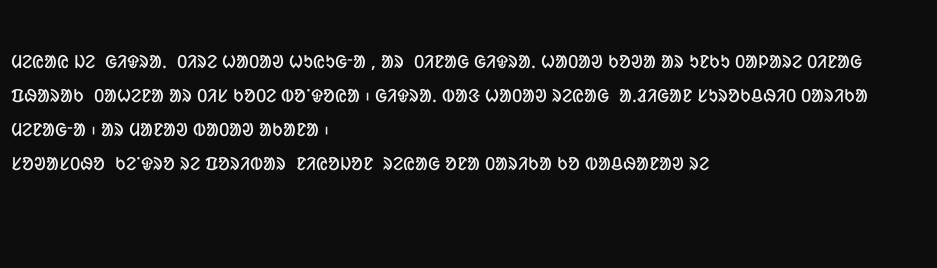ᱢᱮᱭᱟᱭ ᱡᱮ  ᱜᱤᱫᱨᱟᱹ  ᱐ᱤᱨᱮ ᱦᱟ᱐ᱟᱣ ᱦᱩᱭᱩᱜᱼᱟ , ᱟᱨ  ᱐ᱤᱱᱟᱜ ᱜᱤᱫᱨᱟᱹ ᱦᱟ᱐ᱟᱣ ᱠᱚᱣᱟ ᱟᱨ ᱩᱱᱠᱩ ᱐ᱟᱞᱟᱨᱮ ᱐ᱤᱱᱟᱜ ᱯᱷᱟᱨᱟᱠ  ᱐ᱟᱦᱮᱱᱟ ᱟᱨ ᱐ᱤᱥ ᱠᱚ᱐ᱮ ᱵᱚᱸᱫᱚᱭᱟ ᱾ ᱜᱤᱫᱨᱟᱹ ᱵᱟᱝ ᱦᱟ᱐ᱟᱣ ᱨᱮᱭᱟᱜ  ᱟᱹᱲᱤᱜᱟᱱ ᱥᱩᱨᱚᱠᱪᱷᱤ᱐ ᱐ᱟᱨᱤᱠᱟ ᱢᱮᱱᱟᱜᱼᱟ ᱾ ᱟᱨ ᱢᱟᱱᱟᱣ ᱵᱟ᱐ᱟᱣ ᱟᱠᱟᱱᱟ ᱾
ᱥᱚᱣᱟᱥ᱐ᱷᱚ  ᱠᱮᱸᱫᱨᱚ ᱨᱮ ᱯᱚᱨᱤᱵᱟᱨ  ᱱᱤᱭᱚᱡᱚᱱ  ᱨᱮᱭᱟᱜ ᱚᱱᱟ ᱐ᱟᱨᱤᱠᱟ ᱠᱚ ᱵᱟᱪᱷᱟᱱᱟᱣ ᱨᱮ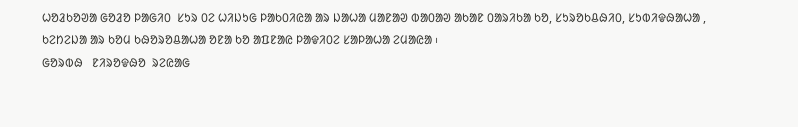ᱦᱚᱲᱠᱚᱣᱟ ᱜᱚᱲᱚ ᱞᱟᱜᱤ᱐  ᱥᱩᱨ ᱐ᱮ ᱦᱤᱡᱩᱜ ᱞᱟᱠ᱐ᱤᱭᱟ ᱟᱨ ᱡᱟᱦᱟ ᱢᱟᱱᱟᱣ ᱵᱟ᱐ᱟᱣ ᱟᱠᱟᱱ ᱐ᱟᱨᱤᱠᱟ ᱠᱚ, ᱥᱩᱨᱚᱠᱪᱷᱤ᱐, ᱥᱩᱵᱤᱫᱷᱟᱦᱟ , ᱠᱮᱴᱮᱡᱟ ᱟᱨ ᱠᱚᱢ ᱠᱷᱚᱨᱚᱪᱟᱦᱟ ᱚᱱᱟ ᱠᱚ ᱟᱯᱱᱟᱭ ᱞᱟᱫᱤ᱐ᱮ ᱥᱟᱞᱟᱦᱟ ᱮᱢᱟᱭᱟ ᱾
ᱜᱚᱨᱵᱷ   ᱱᱤᱨᱚᱫᱷᱚ  ᱨᱮᱭᱟᱜ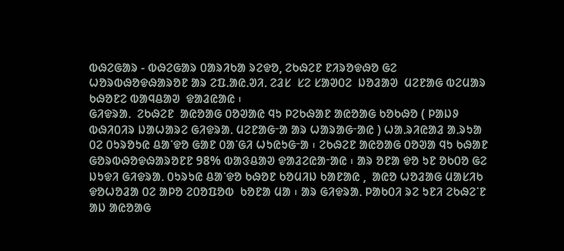ᱵᱷᱮᱜᱟᱨ - ᱵᱷᱮᱜᱟᱨ ᱐ᱟᱨᱤᱠᱟ ᱨᱮᱫᱚ, ᱮᱠᱷᱮᱱ ᱱᱤᱨᱚᱫᱷᱚ ᱜᱮ ᱦᱚᱨᱵᱷᱚᱫᱷᱟᱨᱚᱱ ᱟᱨ ᱮᱯᱹᱟᱭᱹᱣᱤᱹ ᱮᱲᱥ  ᱥᱮ ᱥᱟᱣ᱐ᱮ  ᱡᱚᱲᱟᱣ  ᱢᱮᱱᱟᱜ ᱵᱮᱢᱟᱨ  ᱠᱷᱚᱱᱮ ᱵᱟᱧᱪᱟᱣ  ᱫᱟᱲᱭᱟᱭ ᱾
ᱜᱤᱫᱨᱟᱹ  ᱮᱠᱷᱮᱱ  ᱟᱭᱚᱟᱜ ᱐ᱚᱣᱟᱭ ᱧᱩ ᱞᱮᱠᱷᱟᱱ ᱟᱭᱚᱟᱜ ᱠᱚᱠᱷᱚ ( ᱞᱟᱡᱽ ᱵᱷᱤ᱐ᱤᱨ ᱡᱟᱦᱟᱨᱮ ᱜᱤᱫᱨᱟᱹ ᱢᱮᱱᱟᱜᱼᱟ ᱟᱨ ᱦᱟᱨᱟᱜᱼᱟᱭ ) ᱦᱟᱹᱨᱤᱭᱟᱲ ᱟᱹᱨᱩᱟ  ᱐ᱮ ᱐ᱩᱨᱚᱩᱭ ᱪᱟᱸᱫᱚ ᱜᱟᱱ ᱐ᱟᱸᱜᱤ ᱦᱩᱭᱩᱜᱼᱟ ᱾ ᱮᱠᱷᱮᱱ ᱟᱭᱚᱟᱜ ᱐ᱚᱣᱟ ᱧᱩ ᱠᱷᱟᱱ ᱜᱚᱨᱵᱷᱚᱫᱷᱟᱨᱚᱱᱱ 98% ᱵᱟᱝᱪᱟᱣ ᱫᱟᱲᱮᱭᱟᱼᱟᱭ ᱾ ᱟᱨ ᱚᱱᱟ ᱫᱚ ᱩᱱ ᱚᱠ᱐ᱚ ᱜᱮ ᱡᱩᱫᱤ ᱜᱤᱫᱨᱟᱹ ᱐ᱩᱨᱩᱭ ᱪᱟᱸᱫᱚ ᱠᱷᱚᱱ ᱠᱚᱢᱤᱡ ᱠᱟᱱᱟᱭ ,  ᱟᱭᱚ ᱦᱚᱲᱟᱜ ᱢᱟᱥᱤᱠ ᱫᱚᱦᱚᱲᱟ ᱐ᱮ ᱟᱞᱚ ᱮ᱐ᱚᱯᱚᱵ  ᱠᱚᱱᱟ ᱢᱟ ᱾ ᱟᱨ ᱜᱤᱫᱨᱟᱹ ᱞᱟᱠ᱐ᱤ ᱨᱮ ᱩᱱᱤ ᱮᱠᱷᱮᱸᱱ ᱟᱡ ᱟᱭᱚᱟᱜ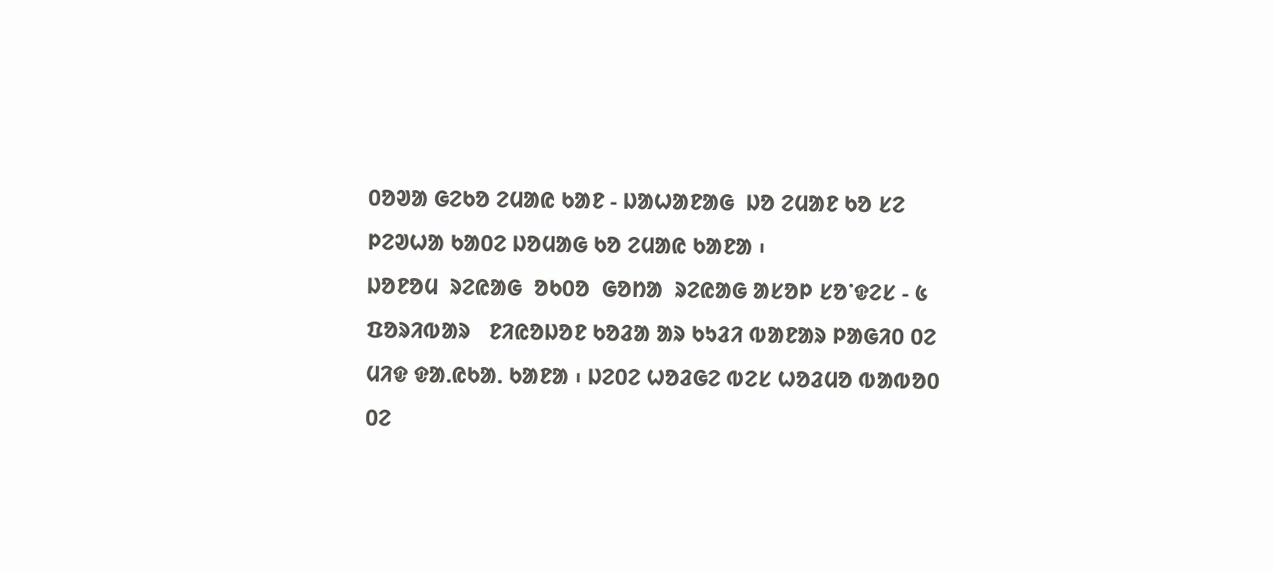᱐ᱚᱣᱟ ᱜᱮᱠᱚ ᱮᱢᱟᱭ ᱠᱟᱱ - ᱡᱟᱦᱟᱱᱟᱜ  ᱡᱚ ᱮᱢᱟᱱ ᱠᱚ ᱥᱮ ᱞᱮᱣᱦᱟ ᱠᱟ᱐ᱮ ᱡᱚᱢᱟᱜ ᱠᱚ ᱮᱢᱟᱭ ᱠᱟᱱᱟ ᱾
ᱡᱚᱱᱚᱢ  ᱨᱮᱭᱟᱜ  ᱚᱠ᱐ᱚ  ᱜᱚᱴᱟ  ᱨᱮᱭᱟᱜ ᱟᱥᱚᱞ ᱥᱚᱸᱫᱮᱥ - ᱕
ᱯᱚᱨᱤᱵᱟᱨ   ᱱᱤᱭᱚᱡᱚᱱ ᱠᱚᱲᱟ ᱟᱨ ᱠᱩᱲᱤ ᱵᱟᱱᱟᱨ ᱞᱟᱜᱤ᱐ ᱐ᱮ ᱢᱤᱫ ᱫᱟᱹᱭᱠᱟᱹ ᱠᱟᱱᱟ ᱾ ᱡᱮ᱐ᱮ ᱦᱚᱲᱜᱮ ᱵᱮᱥ ᱦᱚᱲᱢᱚ ᱵᱟᱵᱚ᱐ ᱐ᱮ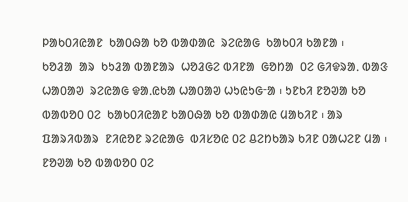ᱞᱟᱠ᱐ᱤᱭᱟᱱ  ᱠᱟ᱐ᱷᱟ ᱠᱚ ᱵᱟᱰᱟᱭ  ᱨᱮᱭᱟᱜ  ᱠᱟᱠ᱐ᱤ ᱠᱟᱱᱟ ᱾
ᱠᱚᱲᱟ  ᱟᱨ  ᱠᱩᱲᱟ ᱵᱟᱱᱟᱨ  ᱦᱚᱲᱜᱮ ᱵᱤᱱᱟ  ᱜᱚᱴᱟ  ᱐ᱮ ᱜᱤᱫᱨᱟᱹ ᱵᱟᱝ ᱦᱟ᱐ᱟᱣ  ᱨᱮᱭᱟᱜ ᱫᱟᱹᱭᱠᱟ ᱦᱟ᱐ᱟᱣ ᱦᱩᱭᱩᱜᱼᱟ ᱾ ᱩᱱᱠᱤ ᱱᱚᱣᱟ ᱠᱚ ᱵᱟᱵᱚ᱐ ᱐ᱮ  ᱠᱟᱠ᱐ᱤᱭᱟᱱ ᱠᱟ᱐ᱷᱟ ᱠᱚ ᱵᱟᱰᱟᱭ ᱢᱟᱠᱤᱱ ᱾ ᱟᱨ ᱯᱟᱨᱤᱵᱟᱨ  ᱱᱤᱭᱚᱱ ᱨᱮᱭᱟᱜ  ᱵᱤᱥᱚᱭ ᱐ᱮ ᱪᱮᱴᱠᱟᱨ ᱠᱤᱱ ᱐ᱟᱦᱮᱱ ᱢᱟ ᱾
ᱱᱚᱣᱟ ᱠᱚ ᱵᱟᱵᱚ᱐ ᱐ᱮ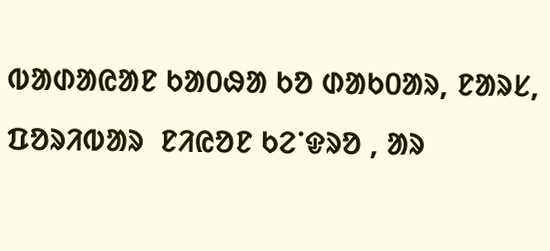ᱵᱟᱰᱟᱭᱟᱱ ᱠᱟ᱐ᱷᱟ ᱠᱚ ᱰᱟᱠ᱐ᱟᱨ, ᱱᱟᱨᱥ, ᱯᱚᱨᱤᱵᱟᱨ  ᱱᱤᱭᱚᱱ ᱠᱮᱸᱫᱨᱚ , ᱟᱨ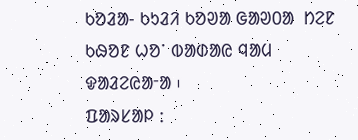ᱠᱚᱲᱟ- ᱠᱩᱲᱤ ᱠᱚᱣᱟ ᱜᱟᱣ᱐ᱟ  ᱴᱮᱱ ᱠᱷᱚᱱ ᱦᱚᱸ ᱵᱟᱰᱟᱭ ᱧᱟᱢ ᱫᱟᱲᱮᱭᱟᱼᱟ ᱾
ᱯᱟᱨᱥᱟᱞ ᱺ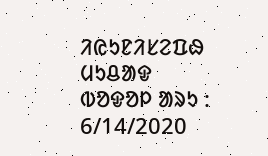ᱤᱭᱩᱱᱤᱥᱮᱯᱷ
ᱢᱩᱪᱟᱫ ᱵᱚᱫᱚᱞ ᱟᱨᱩ : 6/14/2020